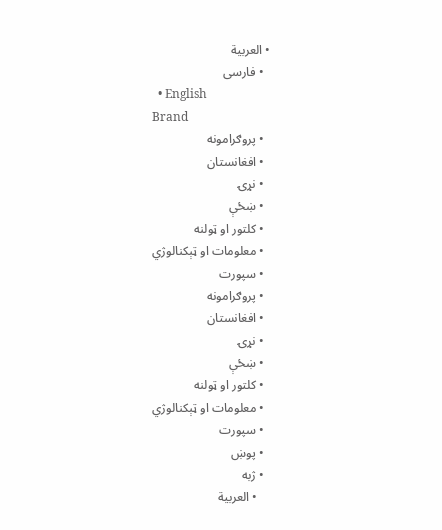• العربية
  • فارسی
  • English
Brand
  • پروګرامونه
  • افغانستان
  • نړۍ
  • ښځې
  • کلتور او ټولنه
  • معلومات او ټېکنالوژي
  • سپورت
  • پروګرامونه
  • افغانستان
  • نړۍ
  • ښځې
  • کلتور او ټولنه
  • معلومات او ټېکنالوژي
  • سپورت
  • پوښ
  • ژبه
    • العربية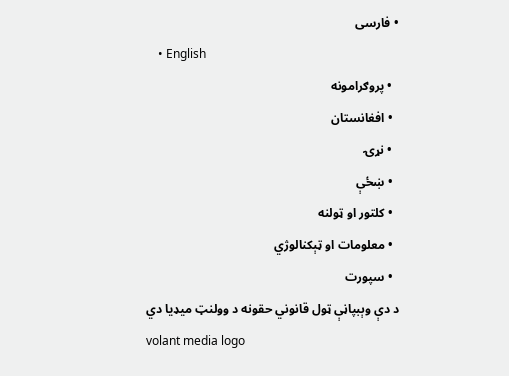• فارسی
    • English
  • پروګرامونه
  • افغانستان
  • نړۍ
  • ښځې
  • کلتور او ټولنه
  • معلومات او ټېکنالوژي
  • سپورت
د دې وېبپاڼې ټول قانوني حقونه د وولنټ میډیا دي
volant media logo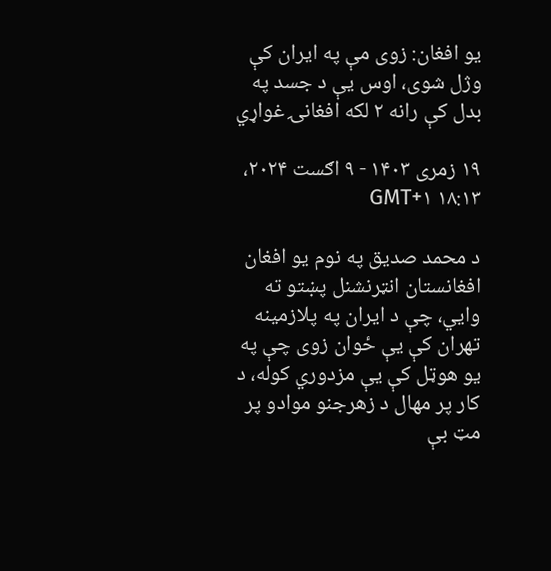یو افغان: زوی مې په ایران کې وژل شوی، اوس یې د جسد په بدل کې رانه ۲ لکه افغانۍ غواړي

۱۹ زمری ۱۴۰۳ - ۹ اګست ۲۰۲۴، ۱۸:۱۳ GMT+۱

د محمد صدیق په نوم یو افغان افغانستان انټرنشنل پښتو ته وايي، چې د ایران په پلازمینه تهران کې یې ځوان زوی چې په یو هوټل کې یې مزدوري کوله، د کار پر مهال د زهرجنو موادو پر مټ بې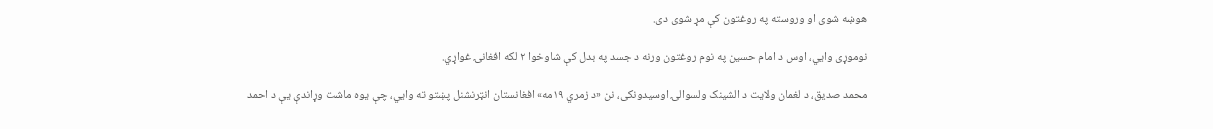هوښه شوی او وروسته په روغتون کې مړ شوی دی.

نوموړی وايي، اوس د امام حسین په نوم روغتون ورنه د جسد په بدل کې شاوخوا ۲ لکه افغانۍ غواړي.

محمد صدیق، د لغمان ولایت د الشینک ولسوالۍ اوسیدونکی، نن «د زمري ۱۹مه» افغانستان انټرنشنل پښتو ته وايي، چې یوه ماشت وړاندې یې د احمد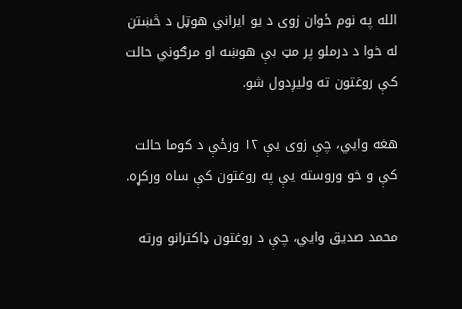الله په نوم ځوان زوی د یو ایراني هوټل د څښتن له خوا د درملو پر مټ بې هوښه او مرګوني حالت کې روغتون ته ولیږدول شو.

هغه وايي، چې زوی یې ۱۲ ورځې د کوما حالت کې و خو وروسته یې په روغتون کې ساه ورکړه.

محمد صدیق وايي، چې د روغتون ډاکترانو ورته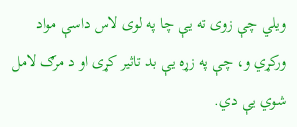ویلي چې زوی ته یې چا په لوی لاس داسې مواد ورکړي و، چې په زړه یې بد تاثیر کړی او د مرګ لامل شوي یې دي.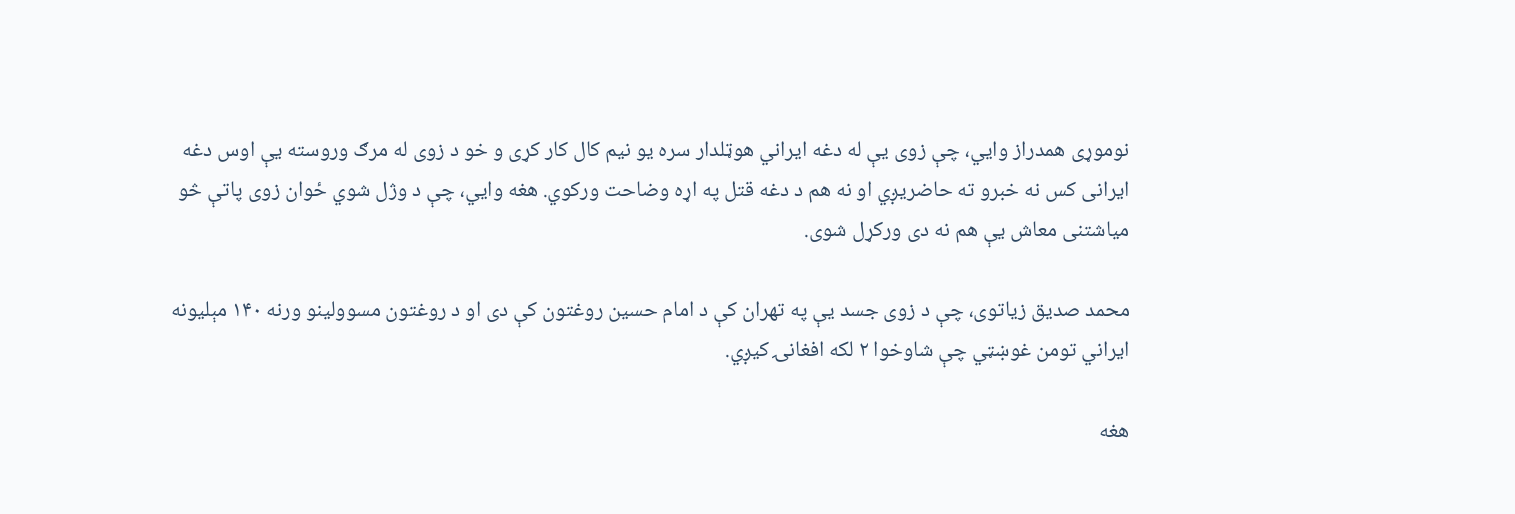نوموړی همدراز وايي، چې زوی یې له دغه ایراني هوټلدار سره یو نیم کال کار کړی و خو د زوی له مرګ وروسته یې اوس دغه ایرانی کس نه خبرو ته حاضریږي او نه هم د دغه قتل په اړه وضاحت ورکوي. هغه وايي، چې د وژل شوي ځوان زوی پاتې څو میاشتنی معاش یې هم نه دی ورکړل شوی.

محمد صدیق زیاتوی، چې د زوی جسد یې په تهران کې د امام حسین روغتون کې دی او د روغتون مسوولینو ورنه ۱۴۰ مېلیونه ایراني تومن غوښټي چې شاوخوا ۲ لکه افغانۍ کیږي.

هغه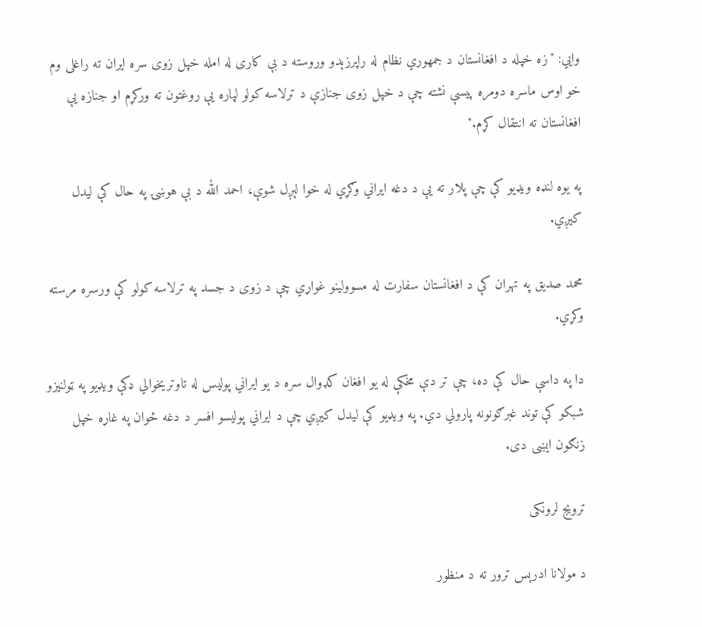وايي: "زه خپله د افغانستان د جمهوري نظام له راپرزېدو وروسته د بې کاری له امله خپل زوی سره ایران ته راغلی وم خو اوس ماسره دومره پیسې نشته چې د خپل زوی جنازې د ترلاسه کولو لپاره یې روغتون ته ورکړم او جنازه یې افغانستان ته انتقال کړم."

په یوه لنډه ویډیو کې چې پلار ته یې د دغه ایراني وګړي له خوا لېږل شوې، احمد الله د بې هوښۍ په حال کې لیدل کیږي.

محمد صدیق په تهران کې د افغانستان سفارت له مسوولینو غواړي چې د زوی د جسد په ترلاسه کولو کې ورسره مرسته وکړي.

دا په داسې حال کې ده، چې تر دې مخکې له یو افغان کډوال سره د یو ایراني پولیس له تاوتریخوالي ډکې ویډیو په ټولنیزو شبکو کې توند غبرګونونه پارولي دي. په ویډیو کې لیدل کیږي چې د ایراني پولیسو افسر د دغه ځوان په غاړه خپل زنګون ایښی دی.

ترویج لرونکی

د مولانا ادرېس ترور ته د منظور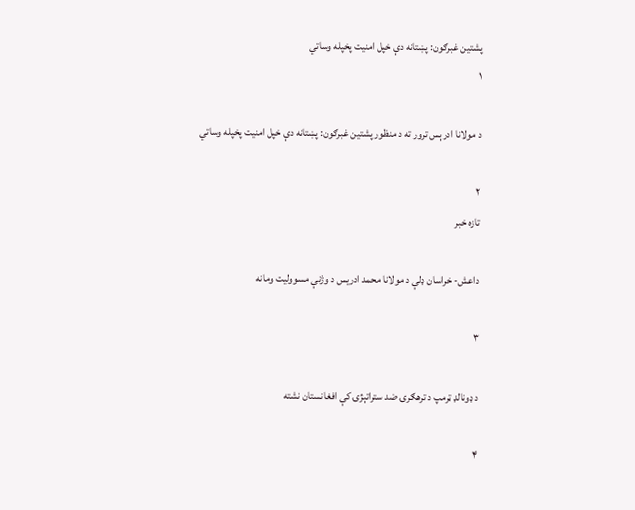پشتین غبرګون: پښتانه دې خپل امنیت پخپله وساتي
۱

د مولانا ادرېس ترور ته د منظور پشتین غبرګون: پښتانه دې خپل امنیت پخپله وساتي

۲
تازه خبر

داعش- خراسان ډلې د مولانا محمد ادریس د وژنې مسوولیت ومانه

۳

د ډونالډ ټرمپ د ترهګرۍ ضد ستراتېژۍ کې افغانستان نشته

۴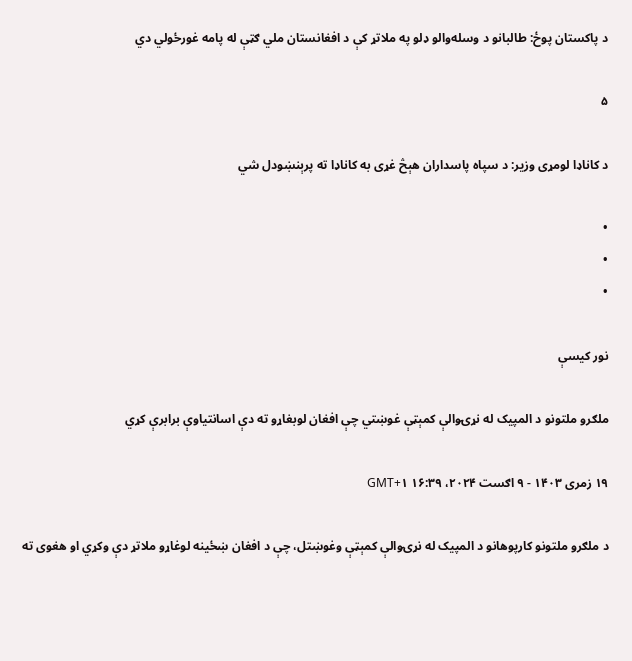د پاکستان پوځ: طالبانو د وسله‌والو ډلو په ملاتړ کې د افغانستان ملي ګټې له پامه غورځولي دي

۵

د کاناډا لومړی وزیر: د سپاه پاسداران هېڅ غړی به کاناډا ته پرېنښودل شي

•
•
•

نور کیسې

ملګرو ملتونو د المپیک له نړۍوالې کمېټې غوښتي چې افغان لوبغاړو ته دې اسانتیاوې برابرې کړي

۱۹ زمری ۱۴۰۳ - ۹ اګست ۲۰۲۴، ۱۶:۳۹ GMT+۱

د ملګرو ملتونو کارپوهانو د المپیک له نړۍوالې کمېټې وغوښتل، چې د افغان ښځینه لوغاړو ملاتړ دې وکړي او هغوی ته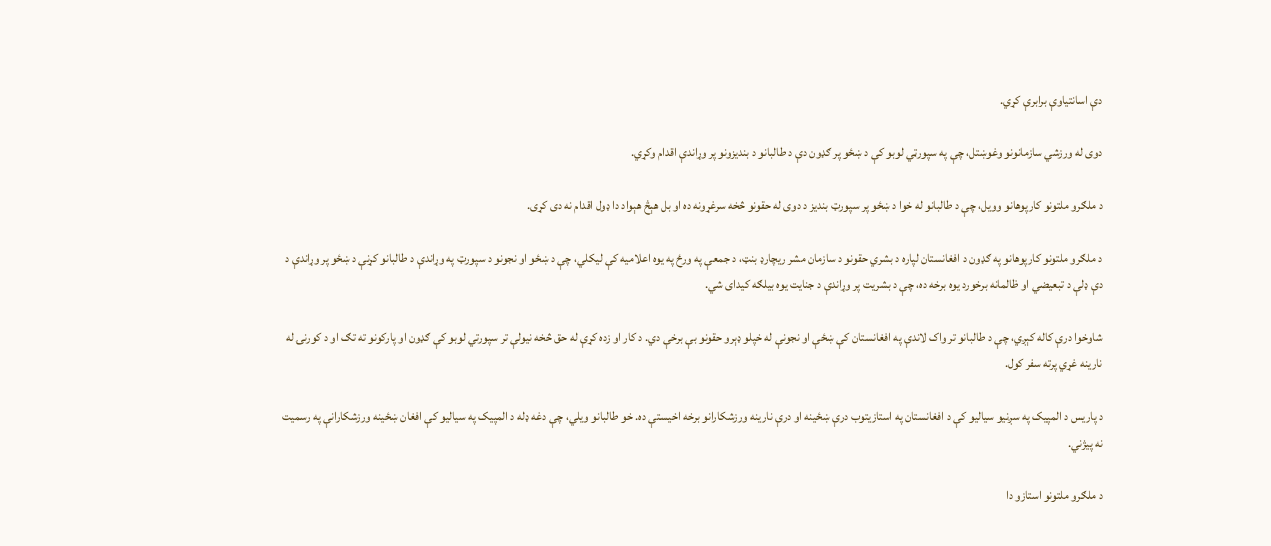دې اسانتیاوې برابرې کړي.

دوی له ورزشي سازمانونو وغوښتل، چې په سپورټي لوبو کې د ښځو پر ګډون دې د طالبانو د بندیزونو پر وړاندې اقدام وکړي.

د ملګرو ملتونو کارپوهانو وویل، چې د طالبانو له خوا د ښځو پر سپورټ بندیز د دوی له حقونو څخه سرغړونه ده او بل هېڅ هېواد دا ډول اقدام نه دی کړی.

د ملګرو ملتونو کارپوهانو په ګډون د افغانستان لپاره د بشري حقونو د سازمان مشر ریچارډ بنټ، د جمعې په ورځ په یوه اعلامیه کې لیکلي، چې د ښځو او نجونو د سپورټ په وړاندې د طالبانو کړنې د ښځو پر وړاندې د دې ډلې د تبعیضي او ظالمانه برخورد یوه برخه ده، چې د بشریت پر وړاندې د جنایت یوه بیلګه کیدای شي.

شاوخوا درې کاله کېږي، چې د طالبانو تر واک لاندې په افغانستان کې ښځې او نجونې له خپلو ډېرو حقونو بې برخې دي. د کار او زده کړې له حق څخه نیولې تر سپورتي لوبو کې ګډون او پارکونو ته تګ او د کورنۍ له نارینه غړي پرته سفر کول.

د پاریس د المپیک په سږنیو سیالیو کې د افغانستان په استازیتوب درې ښځینه او درې نارینه ورزشکارانو برخه اخیستې ده. خو طالبانو ویلي، چې دغه ډله د المپیک په سیالیو کې افغان ښځینه ورزشکارانې په رسمیت نه پیژني.

د ملګرو ملتونو استازو دا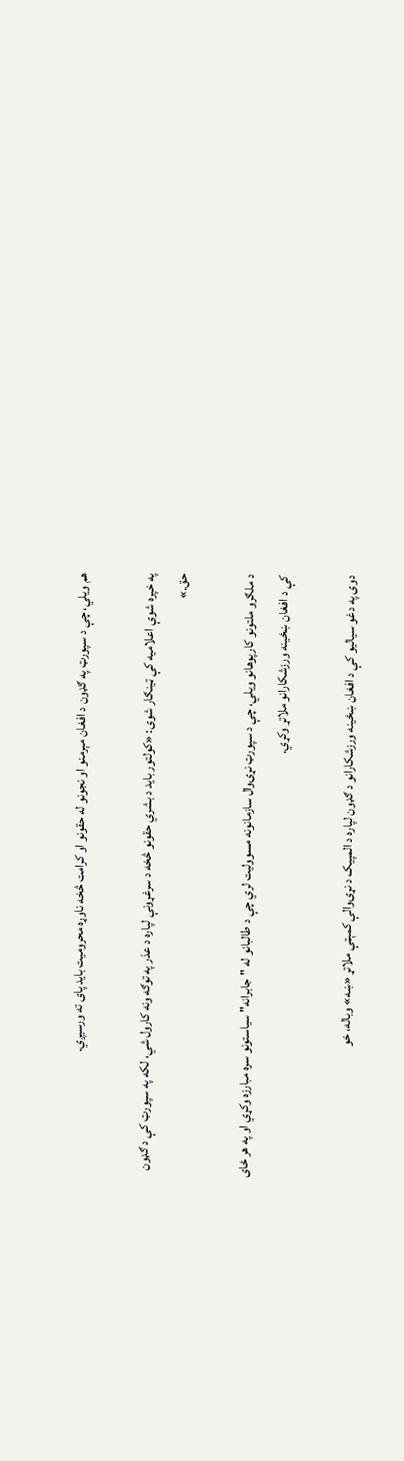هم ویلي، چې د سپورټ په ګډون د افغان مېرمنو او نجونو له حقونو او کرامت څخه ناوړه محرومیت باید پای ته ورسیږي.

په خپره شوې اعلامیه کې ټینګار شوی: «کولتور باید د بشري حقونو څخه د سرغړونې لپاره د عذر په توګه ونه کارول شي، لکه په سپورټ کې د ګډون حق.»

د ملګرو ملتونو کارپوهانو ویلي، چې د سپورټ نړۍوال سازمانونه مسوولیت لري چې د طالبانو له "جابرانه" سیاستونو سره مبارزه وکړي او په هر ځای کې د افغان ښځینه ورزشکارانو ملاتړ وکړي.

دوی په دغو سیالیو کې د افغان ښځینه ورزشکارانو د ګډون لپاره د المپیک د نړۍوالې کمېټې ملاتړ «ښه» وباله، خو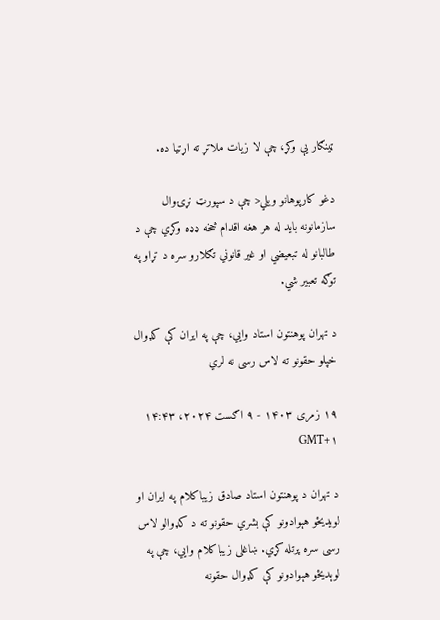ټینګار یې وکړ، چې لا زیات ملاتړ ته اړتیا ده.

دغو کارپوهانو ویلي< چې د سپورټ نړۍوال سازمانونه باید له هر هغه اقدام څخه ډډه وکړي چې د طالبانو له تبعیضي او غیر قانوني تګلارو سره د تړاو په توګه تعبیر شي.

د تهران پوهنتون استاد وايي، چې په ایران کې کډوال خپلو حقونو ته لاس رسی نه لري

۱۹ زمری ۱۴۰۳ - ۹ اګست ۲۰۲۴، ۱۴:۴۳ GMT+۱

د تهران د پوهنتون استاد صادق زیباکلام په ایران او لویدیځو هېوادونو کې بشري حقونو ته د کډوالو لاس رسی سره پرتله کړي. ښاغلی زیباکلام وايي، چې په لوېدیځو هېوادونو کې کډوال حقونه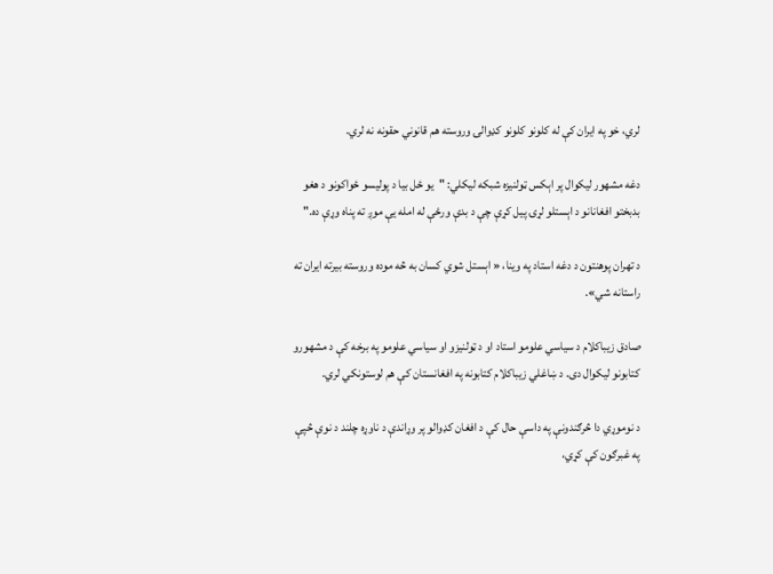لري، خو په ایران کې له کلونو کلونو کډوالۍ وروسته هم قانوني حقونه نه لري.

دغه مشهور لیکوال پر اېکس ټولنیزه شبکه لیکلي: "یو ځل بیا د پولیسو ځواکونو د هغو بدبختو افغانانو د اېستلو لړۍ پیل کړې چې د بدې ورځې له امله یې موږ ته پناه وړې ده."

د تهران پوهنتون د دغه استاد په وینا، « اېستل شوي کسان به څه موده وروسته بیرته ایران ته راستانه شي».

صادق زیباکلام د سیاسي علومو استاد او د ټولنیزو او سیاسي علومو په برخه کې د مشهورو کتابونو لیکوال دی. د ښاغلي زیباکلام کتابونه په افغانستان کې هم لوستونکي لري.

د نوموړي دا څرګندونې په داسې حال کې د افغان کډوالو پر وړاندې د ناوړه چلند د نوې څپې په غبرګون کې کړي،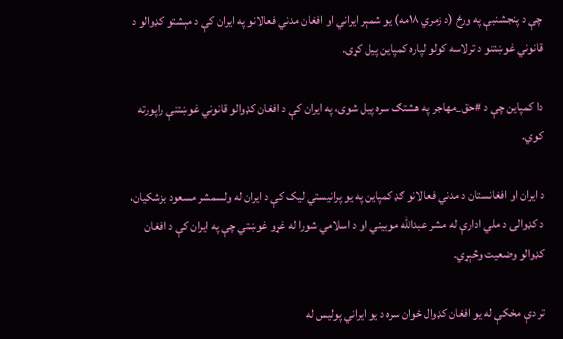چې د پنجشنبې په ورځ (د زمري ۱۸مه) یو شمېر ایراني او افغان مدني فعالانو په ایران کې د مېشتو کډوالو د قانوني غوښتنو د ترلاسه کولو لپاره کمپاین پیل کړی.

دا کمپاین چې د #حق_مهاجر په هشتګ سره پیل شوی، په ایران کې د افغان کډوالو قانوني غوښتنې راپورته کوي.

د ایران او افغانستان د مدني فعالانو ګډ کمپاین په یو پرانیستي لیک کې د ایران له ولسمشر مسعود بزشکیان، د کډوالۍ د ملي ادارې له مشر عبدالله موبیني او د اسلامي شورا له غړو غوښتي چې په ایران کې د افغان کډوالو وضعیت وڅېړي.

تر دې مخکې له یو افغان کډوال ځوان سره د یو ایراني پولیس له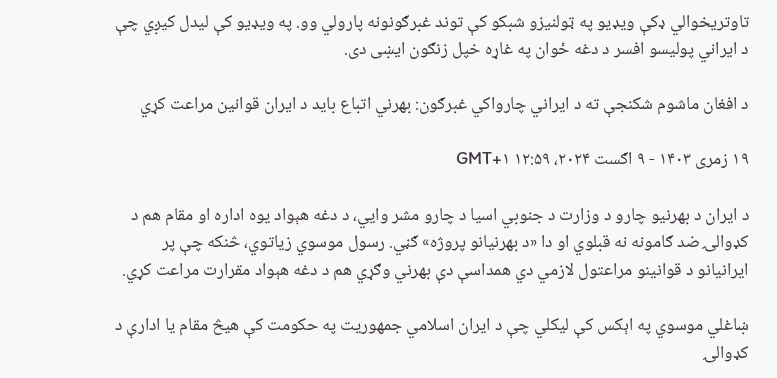تاوتریخوالي ډکې ویډیو په ټولنیزو شبکو کې توند غبرګونونه پارولي وو. په ویډیو کې لیدل کیږي چې د ایراني پولیسو افسر د دغه ځوان په غاړه خپل زنګون ایښی دی.

د افغان ماشوم شکنجې ته د ایراني چارواکي غبرګون: بهرني اتباع باید د ایران قوانین مراعت کړي

۱۹ زمری ۱۴۰۳ - ۹ اګست ۲۰۲۴، ۱۲:۵۹ GMT+۱

د ایران د بهرنیو چارو د وزارت د جنوبي اسیا د چارو مشر وايي، د دغه هېواد یوه اداره او مقام هم د کډوالۍ ضد ګامونه نه قبلوي او دا «د بهرنیانو پروژه» ګڼي. رسول موسوي زیاتوي، څنکه چې پر ایرانیانو د قوانینو مراعتول لازمي دي همداسې دې بهرني وګړي هم د دغه هېواد مقرارت مراعت کړي.

ښاغلي موسوي په اېکس کې لیکلي چې د ایران اسلامي جمهوریت په حکومت کې هیڅ مقام یا ادارې د کډوالۍ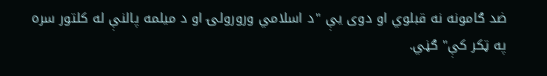ضد ګامونه نه قبلوي او دوی یې "د اسلامي ورورولۍ او د میلمه پالنې له کلتور سره په ټکر کې" ګڼي.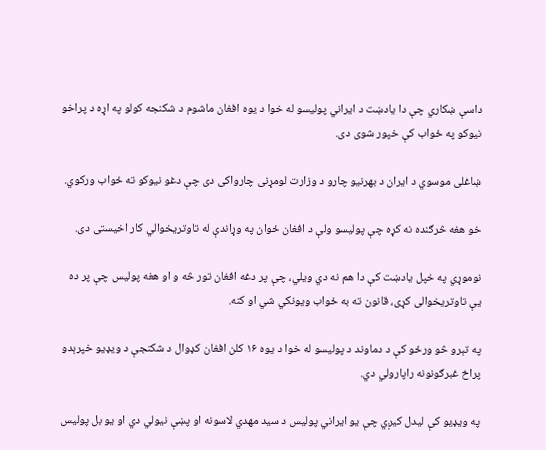داسې ښکاري چې دا یادښت د ایراني پولیسو له خوا د یوه افغان ماشوم د شکنجه کولو په اړه د پراخو نیوکو په ځواب کې خپور شوی دی.

ښاغلی موسوي د ایران د بهرنیو چارو د وزارت لومړنی چارواکی دی چې دغو نیوکو ته ځواب ورکوي.

خو هغه څرګنده نه کړه چې پولیسو ولې د افغان ځوان په وړاندې له تاوتریخوالي کار اخیستی دی.

نوموړي په خپل يادښت کې دا هم نه دي ويلي، چې پر دغه افغان تور څه و او هغه پوليس چې پر ده يې تاوتريخوالى کړى، قانون ته به ځواب ویونکي شي او کنه.

په تېرو څو ورځو کې د دماوند د پولیسو له خوا د یوه ۱۶ کلن افغان کډوال د شکنجې د ویډیو خپرېدو پراخ غبرګونونه راپارولي دي.

په ویډیو کې لیدل کیږي چې یو ایراني پولیس د سید مهدي لاسونه او پښې نیولي دي او یو بل پولیس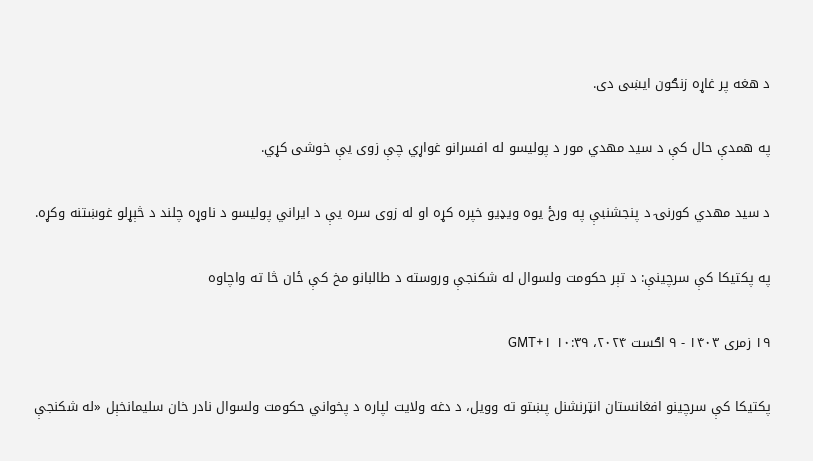د هغه پر غاړه زنګون ایښی دی.

په همدې حال کې د سید مهدي مور د پولیسو له افسرانو غواړي چې زوی یې خوشی کړي.

د سید مهدي کورنۍ د پنجشنبې په ورځ یوه ویډیو خپره کړه او له زوی سره یې د ایراني پولیسو د ناوړه چلند د څېړلو غوښتنه وکړه.

په پکتیکا کې سرچینې: د تېر حکومت ولسوال له شکنجې وروسته د طالبانو مخ کې ځان څا ته واچاوه

۱۹ زمری ۱۴۰۳ - ۹ اګست ۲۰۲۴، ۱۰:۳۹ GMT+۱

پکتیکا کې سرچینو افغانستان انټرنشنل پښتو ته وویل، د دغه ولایت لپاره د پخواني حکومت ولسوال نادر خان سلیمانخېل «له شکنجې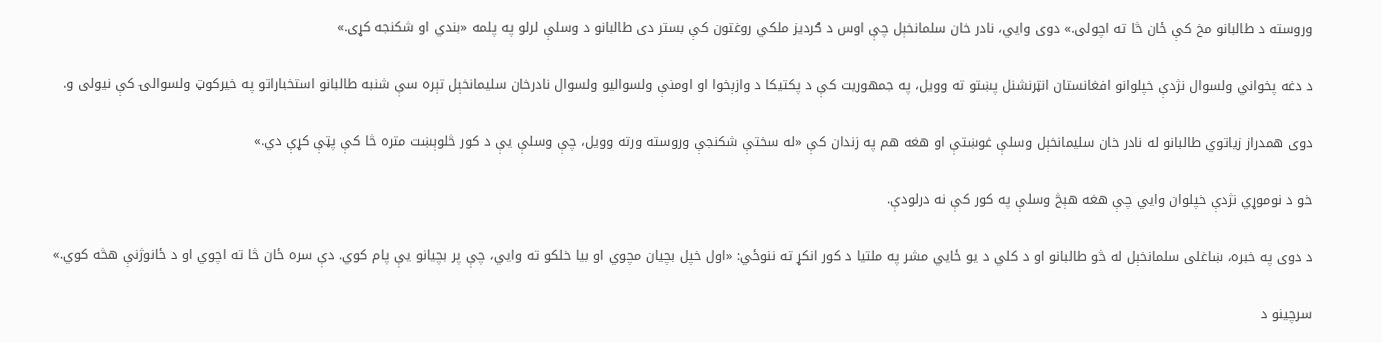وروسته د طالبانو مخ کې ځان څا ته اچولی.» دوی وايي، نادر خان سلمانخېل چې اوس د ګردیز ملکي روغتون کې بستر دی طالبانو د وسلې لرلو په پلمه «بندي او شکنجه کړی.»

د دغه پخواني ولسوال نژدې خپلوانو افغانستان انټرنشنل پښتو ته وویل، په جمهوریت کې د پکتیکا د وازېخوا او اومنې ولسوالیو ولسوال نادرخان سلیمانخېل تېره سې شنبه طالبانو استخباراتو په خیرکوټ ولسوالۍ کې نیولی و.

دوی همدراز زیاتوي طالبانو له نادر خان سلیمانخېل وسلې غوښتې او هغه هم په زندان کې «له سختې شکنجې وروسته ورته وویل، چې وسلې یې د کور څلوېښت متره څا کې پټې کړې دي.»

خو د نوموړي نژدې خپلوان وايي چې هغه هېڅ وسلې په کور کې نه درلودې.

د دوی په خبره، ښاغلی سلمانخېل له څو طالبانو او د کلي د یو ځايي مشر په ملتیا د کور انکړ ته ننوځي: «اول خپل بچیان مچوي او بیا خلکو ته وايي، چې پر بچیانو یې پام کوي. دې سره ځان څا ته اچوي او د ځانوژنې هڅه کوي.»

سرچینو د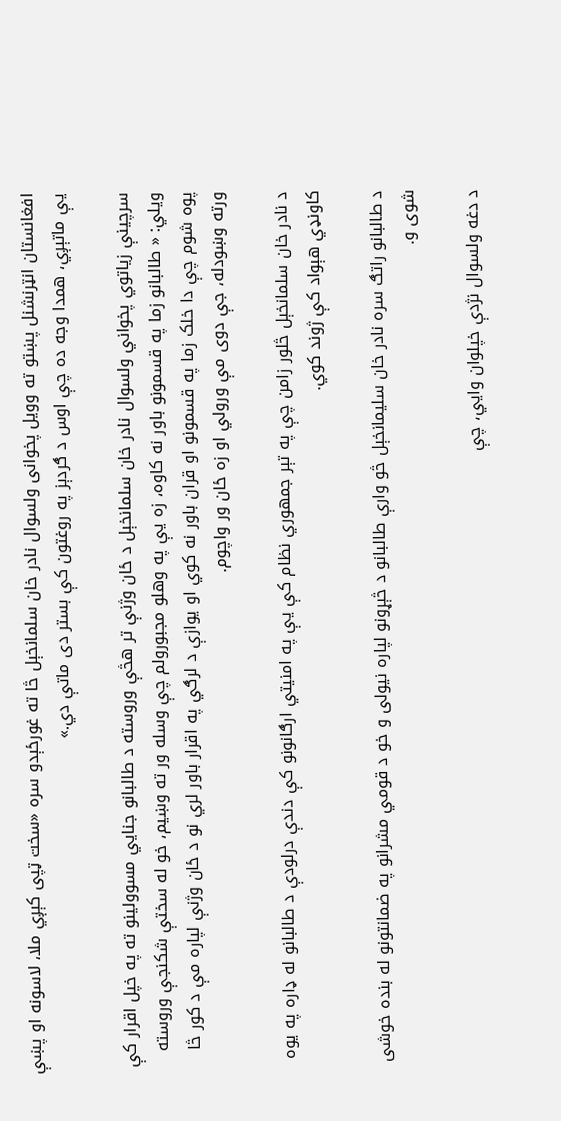افغانستان انټرنشنل پښتو ته وویل پخوانی ولسوال نادر خان سلمانخېل څا ته غورځېدو سره «سخت ټپی کېږي ملا، لاسونه او پښې یې ماتېږي، همدا وجه ده چې اوس د ګردېز په روغتون کې بستر دی ماتې دي.»

سرچینې زیاتوي پخواني ولسوال نادر خان سلمانخېل د ځان وژنې تر هڅې وروسته د طالبانو جنايي مسوولینو ته په خپل اقرار کې ویلي: « طالبانو زما په قسمونو باور نه کاوه، زه یې په وهلو مجبورولم چې وسله ور ته وښیم، خو له سختې شکنجې وروسته پوه شوم چې دا خلک زما په قسمونو او قران باور نه کوي او یوازې د لرګي په اقرار باور لري نو د ځان وژنې لپاره مې د کور څا ورته وښودله، جې دوی مې ورولي او زه ځان ور واچوم.

د نادر خان سلمانخېل څلور زامن چې په تېر جمهوري نظام کې یې په امنیتي ارګانونو کې دندې درلودې د طالبانو له ډاره په یوه کاونډي هېواد کې ژوند کوي.

د طالبانو راتګ سره نادر خان سلیمانخېل څو وارې طالبانو د څېړونو لپاره نیولی و خو د قومي مشرانو په ضمانتونو له بنده خوشی شوی و.

د دغه ولسوال نژدې خپلوان وايي، چې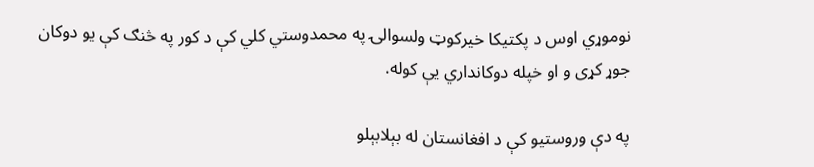نوموړي اوس د پکتیکا خیرکوټ ولسوالۍ په محمدوستي کلي کې د کور په څنګ کې یو دوکان جوړ کړی و او خپله دوکانداري یې کوله.

په دې وروستیو کې د افغانستان له بېلابېلو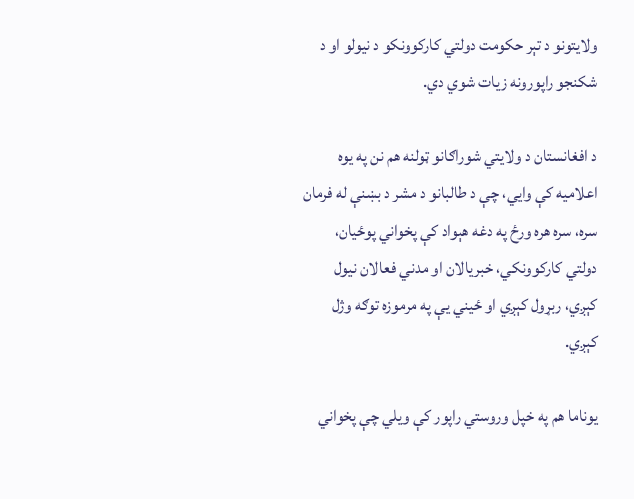ولایتونو د تېر حکومت دولتي کارکوونکو د نیولو او د شکنجو راپورونه زیات شوي دي.

د افغانستان د ولایتي شوراګانو ټولنه هم نن په یوه اعلامیه کې وايي، چې د طالبانو د مشر د بښنې له فرمان سره، سره هره ورځ په دغه هېواد کې پخواني پوځیان، دولتي کارکوونکي، خبریالان او مدني فعالان نیول کېږي، ربړول کېږي او ځیني یې په مرموزه توګه وژل کېږي.

یوناما هم په خپل وروستي راپور کې ویلي چې پخواني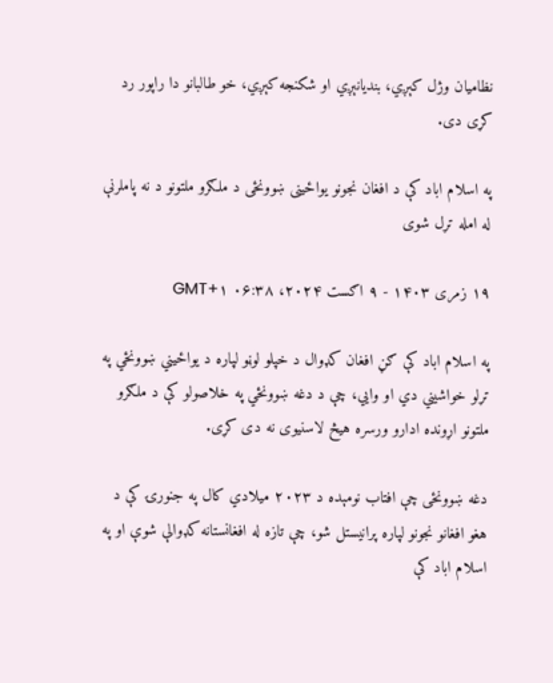نظامیان وژل کېږي، بندیانېږي او شکنجه کېږي، خو طالبانو دا راپور رد کړی دی.

په اسلام اباد کې د افغان نجونو یواځینی ښوونځی د ملګرو ملتونو د نه پاملرنې له امله تړل شوی

۱۹ زمری ۱۴۰۳ - ۹ اګست ۲۰۲۴، ۰۶:۳۸ GMT+۱

په اسلام اباد کې ګڼ افغان کډوال د خپلو لوڼو لپاره د یواځیني ښوونځي په تړلو خواشیني دي او وايي، چې د دغه ښوونځي په خلاصولو کې د ملګرو ملتونو اړونده ادارو ورسره هیڅ لاسنیوی نه دی کړی.

دغه ښوونځی چې افتاب نومېده د ۲۰۲۳ میلادي کال په جنورۍ کې د هغو افغانو نجونو لپاره پرانیستل شو، چې تازه له افغانستانه کډوالې شوې او په اسلام اباد کې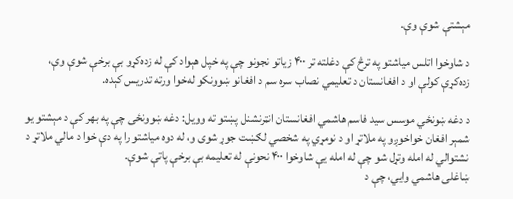مېشتې شوې وې.

د شاوخوا اتلس میاشتو په ترڅ کې دغلته تر ۴۰۰ زیاتو نجونو چې په خپل هېواد کې له زده‌کړو بې برخې شوې وې، زده‌کړې کولې او د افغانستان د تعلیمي نصاب سره سم د افغانو ښوونکو له‌خوا ورته تدریس کېده.

د دغه ښونځي موسس سید فاسم هاشمي افغانستان انټرنشنل پښتو ته وویل: دغه ښوونځی چې په بهر کې د مېشتو یو شمېر افغان خواخوږو په ملاتړ او د نومړي په شخصي لګښت جوړ شوی و، له دوه میاشتو را په دې خوا د مالي ملاتړ د نشتوالي له امله وتړل شو چې له امله یې شاوخوا ۴۰۰ نحونې له تعلیمه بې برخې پاتې شوې.
ښاغلی هاشمي وايي، چې د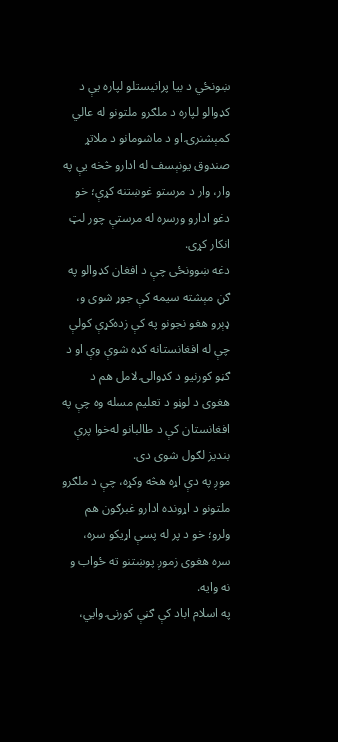ښونځي د بیا پرانیستلو لپاره یې د کډوالو لپاره د ملګرو ملتونو له عالي کمېشنرۍ او د ماشومانو د ملاتړ صندوق یونېسف له ادارو څخه یې په وار، وار د مرستو غوښتنه کړې؛ خو دغو ادارو ورسره له مرستې چور لټ انکار کړی.
دغه ښوونځی چې د افغان کډوالو په ګڼ مېشته سیمه کې جوړ شوی و، ډېرو هغو نجونو په کې زده‌کړې کولې چې له افغانستانه کډه شوې وې او د ګڼو کورنیو د کډوالۍ لامل هم د هغوی د لوڼو د تعلیم مسله وه چې په افغانستان کې د طالبانو له‌خوا پرې بندیز لګول شوی دی.
موږ په دې اړه هڅه وکړه، چې د ملګرو ملتونو د اړونده ادارو غبرګون هم ولرو؛ خو د پر له پسې اړیکو سره، سره هغوی زموږ پوښتنو ته ځواب و نه وایه.
په اسلام اباد کې ګڼې کورنۍ وايي،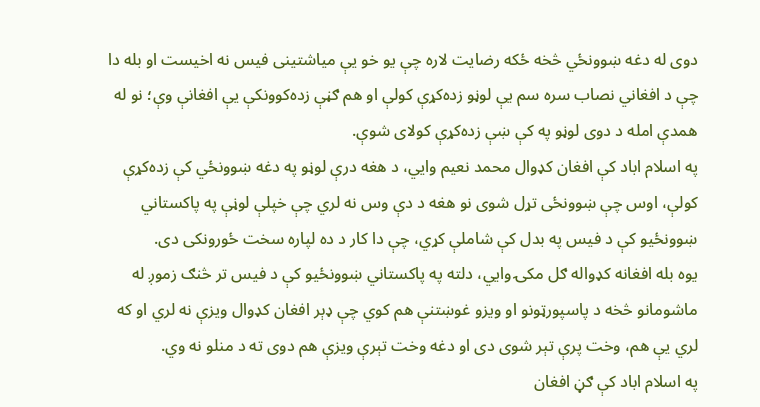دوی له دغه ښوونځي څخه ځکه رضایت لاره چې یو خو یې میاشتینی فیس نه اخیست او بله دا چې د افغاني نصاب سره سم یې لوڼو زده‌کړې کولې او هم ګڼې زده‌کوونکې یې افغانې وې؛ نو له همدې امله د دوی لوڼو په کې ښې زده‌کړې کولای شوې.
په اسلام اباد کې افغان کډوال محمد نعیم وايي، د هغه درې لوڼو په دغه ښوونځي کې زده‌کړې کولې، اوس چې ښوونځی تړل شوی نو هغه د دې وس نه لري چې خپلې لوڼې په پاکستاني ښوونځیو کې د فیس په بدل کې شاملې کړي، چې دا کار د ده لپاره سخت ځورونکی دی.
یوه بله افغانه کډواله ګل مکۍ وايي، دلته په پاکستاني ښوونځیو کې د فیس تر څنګ زموږ له ماشومانو څخه د پاسپورټونو او ویزو غوښتنې هم کوي چې ډېر افغان کډوال ویزې نه لري او که لري یې هم، وخت پرې تېر شوی دی او دغه وخت تېرې ویزې هم دوی ته د منلو نه وي.
په اسلام اباد کې ګڼ افغان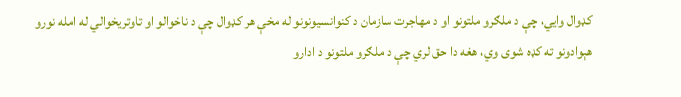کډوال وايي، چې د ملګرو ملتونو او د مهاجرت سازمان د کنوانسیونونو له مخې هر کډوال چې د ناخوالو او تاوتریخوالي له امله نورو هېوادونو ته کډه شوی وي، هغه دا حق لري چې د ملګرو ملتونو د ادارو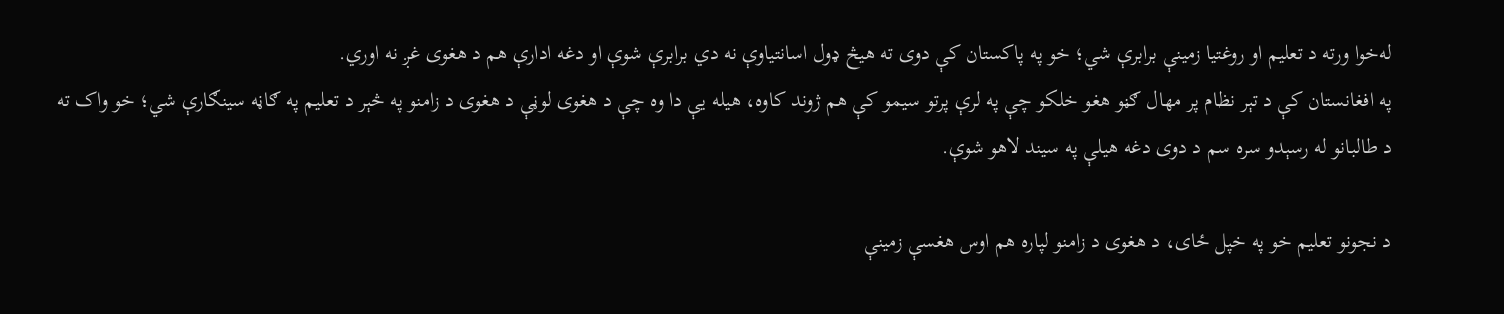له‌خوا ورته د تعلیم او روغتیا زمینې برابرې شي؛ خو په پاکستان کې دوی ته هیڅ ډول اسانتیاوې نه دي برابرې شوې او دغه ادارې هم د هغوی غږ نه اوري.
په افغانستان کې د تېر نظام پر مهال ګڼو هغو خلکو چې په لرې پرتو سیمو کې هم ژوند کاوه، هیله یې دا وه چې د هغوی لوڼې د هغوی د زامنو په څېر د تعلیم په ګاڼه سینګارې شي؛ خو واک ته د طالبانو له رسېدو سره سم د دوی دغه هیلې په سیند لاهو شوې.

د نجونو تعلیم خو په خپل ځای، د هغوی د زامنو لپاره هم اوس هغسې زمینې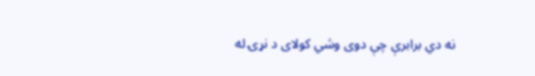نه دي برابرې چې دوی وشي کولای د نړۍ له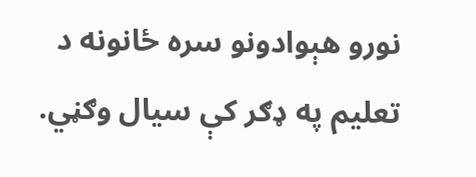نورو هېوادونو سره ځانونه د تعلیم په ډګر کې سیال وګڼي.